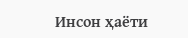Инсон ҳаёти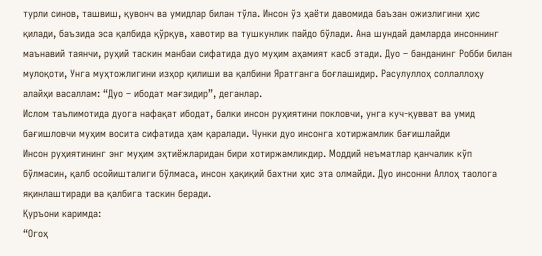турли синов, ташвиш, қувонч ва умидлар билан тўла. Инсон ўз ҳаёти давомида баъзан ожизлигини ҳис қилади, баъзида эса қалбида қўрқув, хавотир ва тушкунлик пайдо бўлади. Ана шундай дамларда инсоннинг маънавий таянчи, руҳий таскин манбаи сифатида дуо муҳим аҳамият касб этади. Дуо – банданинг Робби билан мулоқоти, Унга муҳтожлигини изҳор қилиши ва қалбини Яратганга боғлашидир. Расулуллоҳ соллаллоҳу алайҳи васаллам: “Дуо – ибодат мағзидир”, деганлар.
Ислом таълимотида дуога нафақат ибодат, балки инсон руҳиятини покловчи, унга куч-қувват ва умид бағишловчи муҳим восита сифатида ҳам қаралади. Чунки дуо инсонга хотиржамлик бағишлайди
Инсон руҳиятининг энг муҳим эҳтиёжларидан бири хотиржамликдир. Моддий неъматлар қанчалик кўп бўлмасин, қалб осойишталиги бўлмаса, инсон ҳақиқий бахтни ҳис эта олмайди. Дуо инсонни Аллоҳ таолога яқинлаштиради ва қалбига таскин беради.
Қуръони каримда:
“Огоҳ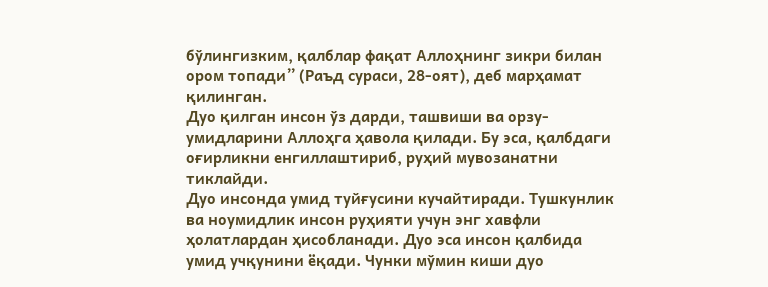бўлингизким, қалблар фақат Аллоҳнинг зикри билан ором топади” (Раъд сураси, 28-оят), деб марҳамат қилинган.
Дуо қилган инсон ўз дарди, ташвиши ва орзу-умидларини Аллоҳга ҳавола қилади. Бу эса, қалбдаги оғирликни енгиллаштириб, руҳий мувозанатни тиклайди.
Дуо инсонда умид туйғусини кучайтиради. Тушкунлик ва ноумидлик инсон руҳияти учун энг хавфли ҳолатлардан ҳисобланади. Дуо эса инсон қалбида умид учқунини ёқади. Чунки мўмин киши дуо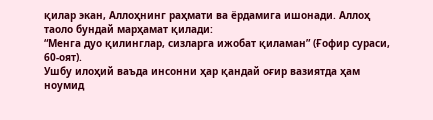қилар экан, Аллоҳнинг раҳмати ва ёрдамига ишонади. Аллоҳ таоло бундай марҳамат қилади:
“Менга дуо қилинглар, сизларга ижобат қиламан” (Ғофир сураси, 60-оят).
Ушбу илоҳий ваъда инсонни ҳар қандай оғир вазиятда ҳам ноумид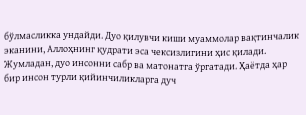бўлмасликка ундайди. Дуо қилувчи киши муаммолар вақтинчалик эканини, Аллоҳнинг қудрати эса чексизлигини ҳис қилади. Жумладан, дуо инсонни сабр ва матонатга ўргатади. Ҳаётда ҳар бир инсон турли қийинчиликларга дуч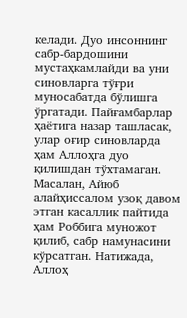келади. Дуо инсоннинг сабр-бардошини мустаҳкамлайди ва уни синовларга тўғри муносабатда бўлишга ўргатади. Пайғамбарлар ҳаётига назар ташласак, улар оғир синовларда ҳам Аллоҳга дуо қилишдан тўхтамаган. Масалан, Айюб алайҳиссалом узоқ давом этган касаллик пайтида ҳам Роббига муножот қилиб, сабр намунасини кўрсатган. Натижада, Аллоҳ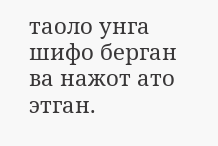таоло унга шифо берган ва нажот ато этган.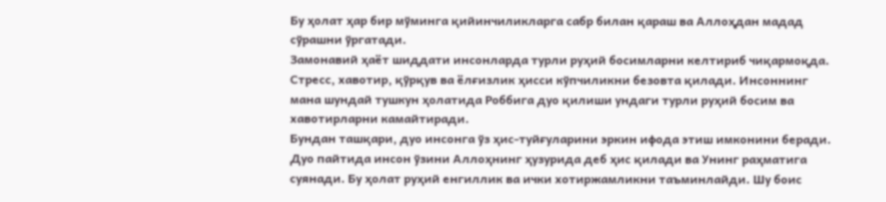Бу ҳолат ҳар бир мўминга қийинчиликларга сабр билан қараш ва Аллоҳдан мадад сўрашни ўргатади.
Замонавий ҳаёт шиддати инсонларда турли руҳий босимларни келтириб чиқармоқда. Стресс, хавотир, қўрқув ва ёлғизлик ҳисси кўпчиликни безовта қилади. Инсоннинг мана шундай тушкун ҳолатида Роббига дуо қилиши ундаги турли руҳий босим ва хавотирларни камайтиради.
Бундан ташқари, дуо инсонга ўз ҳис-туйғуларини эркин ифода этиш имконини беради. Дуо пайтида инсон ўзини Аллоҳнинг ҳузурида деб ҳис қилади ва Унинг раҳматига суянади. Бу ҳолат руҳий енгиллик ва ички хотиржамликни таъминлайди. Шу боис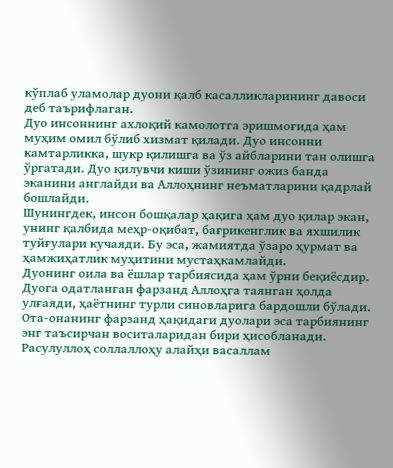кўплаб уламолар дуони қалб касалликларининг давоси деб таърифлаган.
Дуо инсоннинг ахлоқий камолотга эришмоғида ҳам муҳим омил бўлиб хизмат қилади. Дуо инсонни камтарликка, шукр қилишга ва ўз айбларини тан олишга ўргатади. Дуо қилувчи киши ўзининг ожиз банда эканини англайди ва Аллоҳнинг неъматларини қадрлай бошлайди.
Шунингдек, инсон бошқалар ҳақига ҳам дуо қилар экан, унинг қалбида меҳр-оқибат, бағрикенглик ва яхшилик туйғулари кучаяди. Бу эса, жамиятда ўзаро ҳурмат ва ҳамжиҳатлик муҳитини мустаҳкамлайди.
Дуонинг оила ва ёшлар тарбиясида ҳам ўрни беқиёсдир. Дуога одатланган фарзанд Аллоҳга таянган ҳолда улғаяди, ҳаётнинг турли синовларига бардошли бўлади. Ота-онанинг фарзанд ҳақидаги дуолари эса тарбиянинг энг таъсирчан воситаларидан бири ҳисобланади.
Расулуллоҳ соллаллоҳу алайҳи васаллам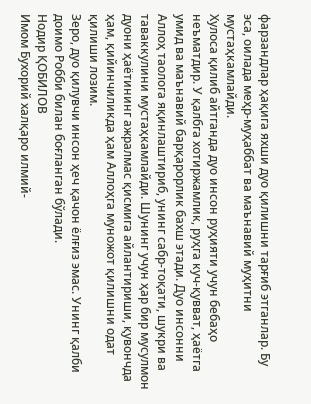фарзандлар ҳақига яхши дуо қилишни тарғиб этганлар. Бу эса, оилада меҳр-муҳаббат ва маънавий муҳитни мустаҳкамлайди.
Хулоса қилиб айтганда дуо инсон руҳияти учун бебаҳо неъматдир. У қалбга хотиржамлик, руҳга куч-қувват, ҳаётга умид ва маънавий барқарорлик бахш этади. Дуо инсонни Аллоҳ таолога яқинлаштириб, унинг сабр-тоқати, шукри ва таваккулини мустаҳкамлайди. Шунинг учун ҳар бир мусулмон дуони ҳаётининг ажралмас қисмига айлантириши, қувончда ҳам, қийинчиликда ҳам Аллоҳга муножот қилишни одат қилиши лозим.
Зеро, дуо қилувчи инсон ҳеч қачон ёлғиз эмас. Унинг қалби доимо Робби билан боғланган бўлади.
Нодир ҚОБИЛОВ
Имом Бухорий халқаро илмий-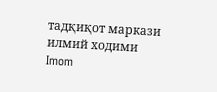тадқиқот маркази илмий ходими
Imom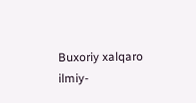Buxoriy xalqaro ilmiy-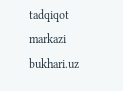tadqiqot markazi bukhari.uz